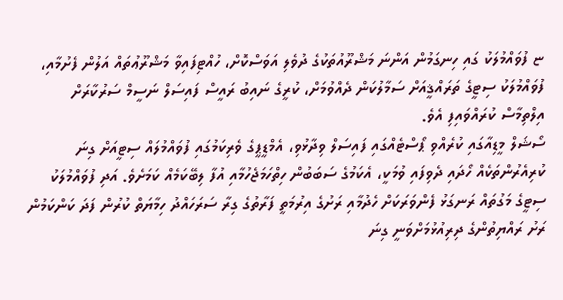ޏ ފުވައްމުލަކު ގައި ހިނގަމުން އަންނަ މަޝްރޫއުތަކުގެ ދުވެލި އަވަސްކޮށް، ހުއްޓިފައިވާ މަޝްރޫޢުތައް އަލުން ފެށުމާއި، ފުވައްމުލަކު ސިޓީގެ ތަރައްޤީއަށް ސަމާލުކަން ދެއްވުމަށް، ކުރީގެ ނައިބު ރައީސް ފައިސަލް ނަސީމް ސަރުކާރަށް އިލްތިމާސް ކުރައްވައިފި އެވެ.
ސޯޝަލް މީޑިއާގައި ކުރެއްވި ޕޯސްޓެއްގައި ފައިސަލް ވިދާޅުވި، އެމްޑީޕީގެ ވެރިކަމުގައި ފުވައްމުލައް ސިޓީއަށް ގިނަ ކުރިއެރުންތަކެއް ހޯދައި ދެވިފައި ވުމަކީ، އެކަމުގެ ސަބަބުން ހިތްހަމަޖެހުމާއި އުފާ ލިބޭކަމެއް ކަމަށެވެ. އަދި ފުވައްމުލަކު ސިޓީގެ މަގުތައް ރަނގަޅު ފެންވަރަކަށް ހެދުމާއި ރަށުގެ އިރުމަތީ ފަރާތުގެ ގިރާ ސަރަހައްދު ހިމާޔަތް ކުރުން ފަދަ ކަންކަމުން ރަށު ރައްޔިތުންގެ ދިރިއުޅުމަށްވަނީ ގިނަ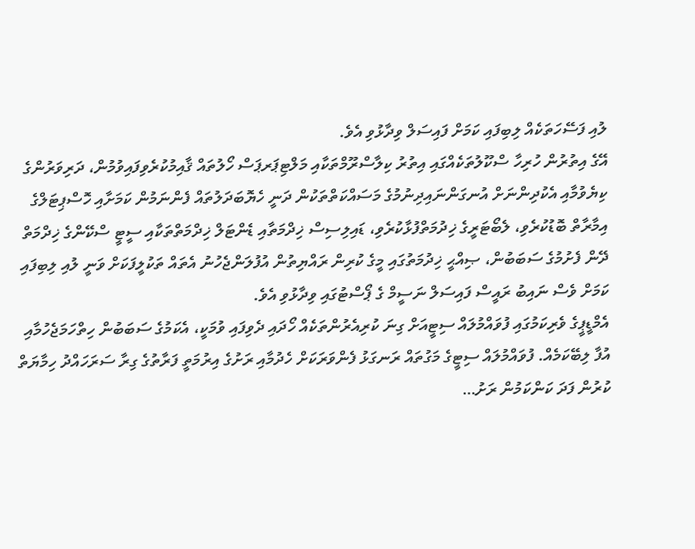ލުއި ފަސޭހަތަކެއް ލިބިފައި ކަމަށް ފައިސަލް ވިދާޅުވި އެވެ.
އޭގެ އިތުރުން ހުރިހާ ސްކޫލުތަކެއްގައި އިތުރު ކިލާސްރޫމްތަކާއި މަލްޓިޕަރޕަސް ހޯލުތައް ޤާއިމުކުރެވިފައިވުމުން، ދަރިވަރުންގެ ކިޔެވުމާއި އެކުދިންނަށް އުނގަންނައިދިނުމުގެ މަސައްކަތްތަކުން ދަނީ ހެޔޮބަދަލުތައް ފެންނަމުން ކަމަށާއި ހޮސްޕިޓަލްގެ އިމާރާތް ބޮޑުކުރެވި، ލެބޯޓަރީގެ ޚިދުމަތްފުޅާކުރެވި، ޑައިލިސިސް ޚިދްމަތާއި ޑެންޓަލް ޚިދްމަތްތަކާއި ސީޓީ ސްކޭންގެ ޚިދްމަތް ދޭން ފެށުމުގެ ސަބަބުން، ޞިއްޙީ ޚިދުމަތުގައި މީގެ ކުރިން ރައްޔިތުން އުފުލަންޖެހުނު އެތައް ތަކުލީފަކަށް ވަނީ ލުއި ލިބިފައި ކަމަށް ވެސް ނައިބު ރައީސް ފައިސަލް ނަސީމް ގެ ޕޯސްޓުގައި ވިދާޅުވި އެވެ.
އެމްޑީޕީގެ ވެރިކަމުގައި ފުވައްމުލައް ސިޓީއަށް ގިނަ ކުރިއެރުންތަކެއް ހޯދައި ދެވިފައި ވުމަކީ، އެކަމުގެ ސަބަބުން ހިތްހަމަޖެހުމާއި އުފާ ލިބޭކަމެއް. ފުވައްމުލައް ސިޓީގެ މަގުތައް ރަނގަޅު ފެންވަރަކަށް ހެދުމާއި ރަށުގެ އިރުމަތީ ފަރާތުގެ ގިރާ ސަރަހައްދު ހިމާޔަތް ކުރުން ފަދަ ކަންކަމުން ރަށު…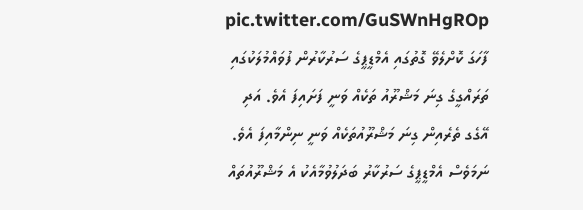pic.twitter.com/GuSWnHgROp
ފާހަގަ ކޮށްލެވޭ ގޮތުގައި އެމްޑީޕީގެ ސަރުކާރުން ފުވައްމުލަކުގައި ތަރައްގީގެ ގިނަ މަޝްރޫއު ތަކެއް ވަނީ ފަށައިފަ އެވެ. އަދި އޭގެގ ތެރެއިން ގިނަ މަޝްރޫއުތަކެއް ވަނީ ނިންމާއިފަ އެވެ. ނަމަވެސް އެމްޑީޕީގެ ސަރުކާރު ބަދަލުވުމާއެކު އެ މަޝްރޫއުތައް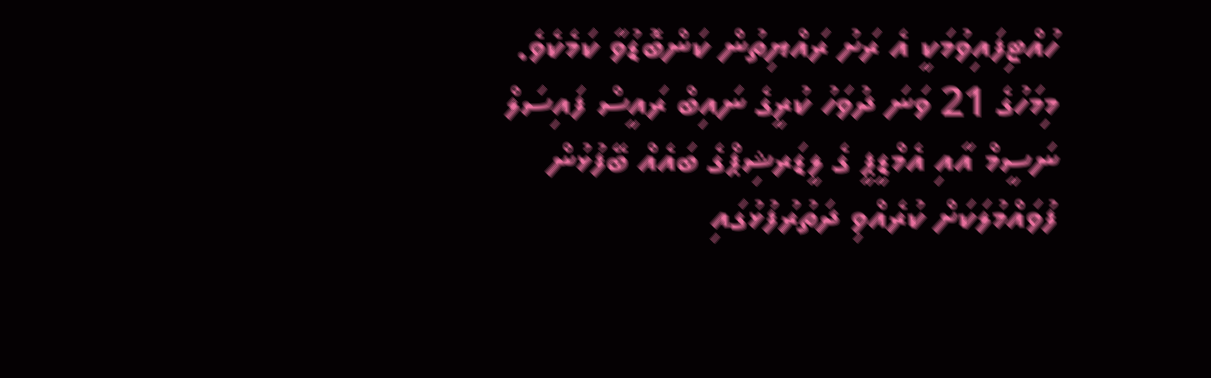ހުއްޓިފައިވުމަކީ އެ ރަށު ރައްޔިތުން ކަންބޮޑުވާ ކަމެކެވެ.
މިމަހުގެ 21 ވަނަ ދުވަހު ކުރީގެ ނައިބް ރައީސް ފައިސަލް ނަސީމް އާއި އެމްޑީޕީ ގެ ލީޑަރޝިޕްގެ ބައެއް ބޭފުޅުން ފުވައްމުލަކަށް ކުރެއްވި ދަތުރުފުޅުގައި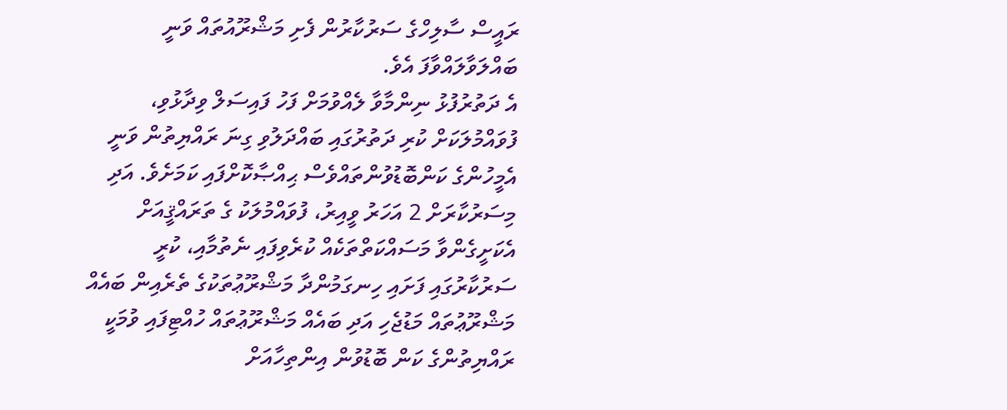ރައީސް ސާލިހްގެ ސަރުކާރުން ފެށި މަޝްރޫއުތައް ވަނީ ބައްލަވާލައްވާފަ އެވެ.
އެ ދަތުރުފުޅު ނިންމާވާ ލެއްވުމަށް ފަހު ފައިސަލް ވިދާޅުވި، ފުވައްމުލަކަށް ކުރި ދަތުރުގައި ބައްދަލުވި ގިނަ ރައްޔިތުން ވަނީ އެމީހުންގެ ކަންބޮޑުވުންތައްވެސް ޙިއްޞާކޮށްފައި ކަމަށެވެ. އަދި މިސަރުކާރަށް 2 އަހަރު ވީއިރު، ފުވައްމުލަކު ގެ ތަރައްޤީއަށް އެކަށީގެންވާ މަސައްކަތްތަކެއް ކުރެވިފައި ނެތުމާއި، ކުރީ ސަރުކާރުގައި ފަށައި ހިނގަމުންދާ މަޝްރޫޢުތަކުގެ ތެރެއިން ބައެއް މަޝްރޫޢުތައް މަޑުޖެހި އަދި ބައެއް މަޝްރޫޢުތައް ހުއްޓިފައި ވުމަކީ ރައްޔިތުންގެ ކަން ބޮޑުވުން އިންތިހާއަށް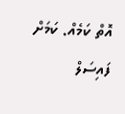އޮތް ކަމެއް. ކަމަށް ފައިސަލް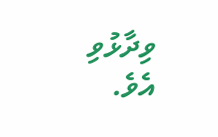ވިދާޅުވި އެވެ.